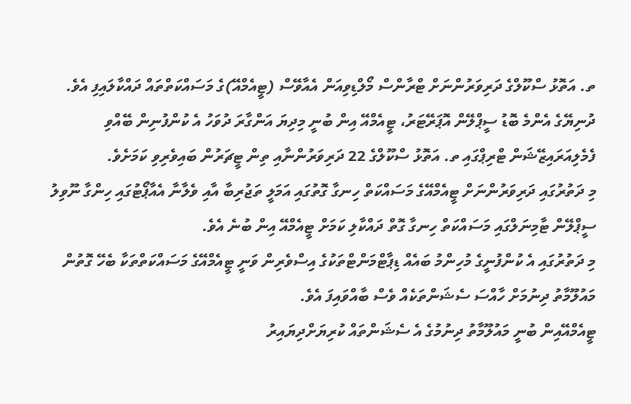ތ. އަތޮޅު ސްކޫލްގެ ދަރިވަރުންނަށް ޓްރާންސް މޯލްޑިވިއަން އެއާވޭސް (ޓީއެމްއޭ)ގެ މަސައްކަތްތައް ދައްކާލައިފި އެވެ.
ދުނިޔޭގެ އެންމެ ބޮޑު ސީޕްލޭން އޮޕަރޭޓަރު، ޓީއެމްއޭ އިން ބުނީ މިދިޔަ އަންގާރަ ދުވަހު އެ ކުންފުނިން ބޭއްވި ފެމެލިއަރައިޒޭޝަން ޓްރިޕްގައި ތ. އަތޮޅު ސްކޫލްގެ 22 ދަރިވަރުންނާއި ތިން ޓީޗަރުން ބައިވެރިވި ކަމަށެވެ.
މި ދަތުރުގައި ދަރިވަރުންނަށް ޓީއެމްއޭގެ މަސައްކަތް ހިނގާ ގޮތުގައި އަމަލީ ތަޖުރިބާ އާއި ވެލާނާ އެއާޕޯޓުގައި ހިންގާ ނޫވިލު ސީޕްލޭން ޓާމިނަލްގައި މަސައްކަތް ހިނގާ ގޮތް ދައްކާލި ކަމަށް ޓީއެމްއޭ އިން ބުނެ އެވެ.
މި ދަތުރުގައި އެ ކުންފުނީގެ މުހިންމު ބައެއް ޑިޕާޓްމަންޓްތަކުގެ އިސްވެރިން ވަނީ ޓީއެމްއޭގެ މަސައްކަތްތަކާ ބެހޭ ގޮތުން މައުލޫމާތު ދިނުމަށް ހާއްސަ ސެޝަންތަކެއް ވެސް ބާއްވައިފަ އެވެ.
ޓީއެމްއޭއިން ބުނީ މައުލޫމާތު ދިނުމުގެ އެ ސެޝަންތައް ކުރިޔަށްދިޔައިރު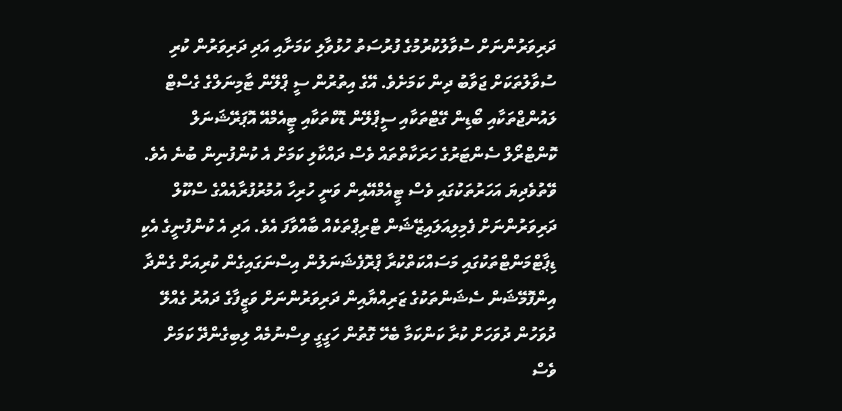ދަރިވަރުންނަށް ސުވާލުކުރުމުގެ ފުރުސަތު ހުޅުވާލި ކަމަށާއި އަދި ދަރިވަރުން ކުރި ސުވާލުތަކަށް ޖަވާބު ދިން ކަމަށެވެ. އޭގެ އިތުރުން ސީ ޕްލޭން ޓާމިނަލްގެ ގެސްޓް ލައުންޖްތަކާއި ބޯޑިން ގޭޓްތަކާއި ސީޕްލޭން ޑޮކްތަކާއި ޓީއެމްއޭ އޮޕަރޭޝަނަލް ކޮންޓްރޯލް ސެންޓަރުގެ ހަރަކާތްތައް ވެސް ދައްކާލި ކަމަށް އެ ކުންފުނިން ބުނެ އެވެ.
ވޭތުވެދިޔަ އަހަރުތަކުގައި ވެސް ޓީއެމްއޭއިން ވަނީ ހުރިހާ އުމުރުފުރާއެއްގެ ސްކޫލް ދަރިވަރުންނަށް ފެމިލިއަލައިޒޭޝަން ޓްރިޕްތަކެއް ބާއްވާފަ އެވެ. އަދި އެ ކުންފުނީގެ އެކި ޑިޕާޓްމަންޓްތަކުގައި މަސައްކަތްކުރާ ޕްރޮފެޝަނަލުން އިސްނަގައިގެން ކުރިއަށް ގެންދާ އިންފޮމޭޝަން ސެޝަންތަކުގެ ޒަރިއްޔާއިން ދަރިވަރުންނަށް ވަޒީފާގެ ދައުރު ގެއްލޭ ދުވަހުން ދުވަހަށް ކުރާ ކަންކަމާ ބެހޭ ގޮތުން ހަގީގީ ވިސްނުމެއް ލިބިގެންދޭ ކަމަށް ވެސް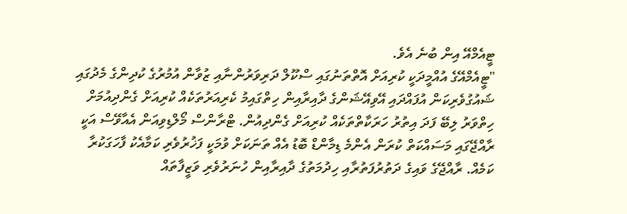ޓީއެމްއޭ އިން ބުނެ އެވެ.
"ޓީއެމްއޭގެ އުއްމީދަކީ ކުރިއަށް އޮތްތަނުގައި ސްކޫލް ދަރިވަރުންނާއި ޒުވާން އުމުރުގެ ކުދިންގެ މެދުގައި ޝައުގުވެރިކަން އުފައްދައި އޭވިއޭޝަންގެ ދާއިރާއިން ހިތްގައިމު ކެރިއަރުތަކެއް ކުރިއަށް ގެންދިއުމަށް ހިތްވަރު ލިބޭ ފަދަ އިތުރު ހަރަކާތްތަކެއް ކުރިއަށް ގެންދިއުން. ޓްރާންސް މޯލްޑިވިއަން އެއާވޭސް އަކީ ރާއްޖޭގައި މަސައްކަތް ކުރަން އެންމެ ޑިމާންޑް ބޮޑު އެއް ތަނަކަށް ވުމަކީ ފަޚުރުވެރި ކަމާއެކު ފާހަގަކުރާ ކަމެއް. ރާއްޖޭގެ ވައިގެ ދަތުރުފަތުރާއި ހިދުމަތުގެ ދާއިރާއިން ހުނަރުވެރި ވަޒީފާތައް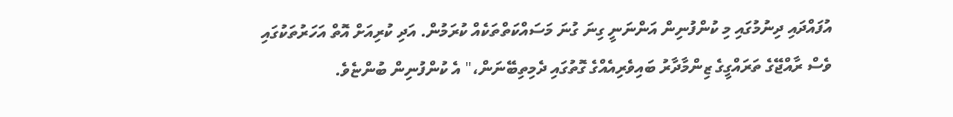އުފައްދައި ދިނުމުގައި މި ކުންފުނިން އަންނަނީ ގިނަ ގުނަ މަސައްކަތްތަކެއް ކުރަމުން. އަދި ކުރިއަށް އޮތް އަހަރުތަކުގައި ވެސް ރާއްޖޭގެ ތަރައްގީގެ ޒިންމާދާރު ބައިވެރިއެއްގެ ގޮތުގައި ދެމިތިބޭނަން،" އެ ކުންފުނިން ބުންޏެވެ.